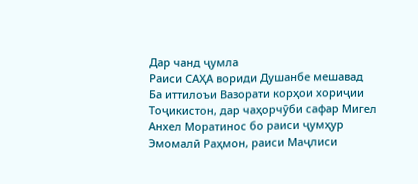Дар чанд ҷумла
Раиси САҲА вориди Душанбе мешавад
Ба иттилоъи Вазорати корҳои хориҷии Тоҷикистон, дар чаҳорчӯби сафар Мигел Анхел Моратинос бо раиси ҷумҳур Эмомалӣ Раҳмон, раиси Маҷлиси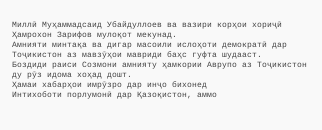Миллӣ Муҳаммадсаид Убайдуллоев ва вазири корҳои хориҷӣ Ҳамрохон Зарифов мулоқот мекунад.
Амнияти минтақа ва дигар масоили ислоҳоти демократӣ дар Тоҷикистон аз мавзӯҳои мавриди баҳс гуфта шудааст.
Боздиди раиси Созмони амнияту ҳамкории Аврупо аз Тоҷикистон ду рӯз идома хоҳад дошт.
Ҳамаи хабарҳои имрӯзро дар инҷо бихонед
Интихоботи порлумонӣ дар Қазоқистон, аммо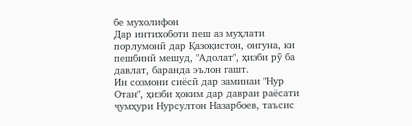бе мухолифон
Дар интихоботи пеш аз муҳлати порлумонӣ дар Қазоқистон, онгуна, ки пешбинӣ мешуд, "Адолат", ҳизби рӯ ба давлат, баранда эълон гашт.
Ин созмони сиёсӣ дар заминаи "Нур Отан", ҳизби ҳоким дар давраи раёсати ҷумҳури Нурсултон Назарбоев, таъсис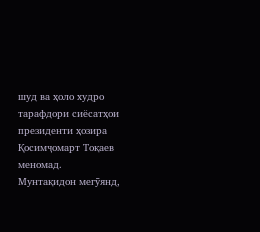шуд ва ҳоло худро тарафдори сиёсатҳои президенти ҳозира Қосимҷомарт Тоқаев меномад.
Мунтақидон мегӯянд,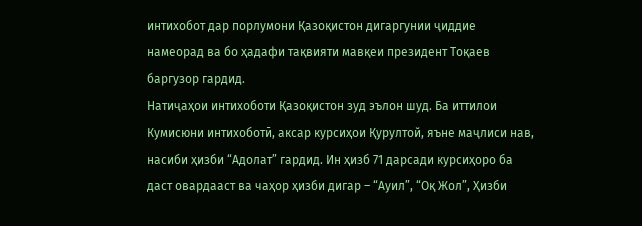интихобот дар порлумони Қазоқистон дигаргунии ҷиддие намеорад ва бо ҳадафи тақвияти мавқеи президент Тоқаев баргузор гардид.
Натиҷаҳои интихоботи Қазоқистон зуд эълон шуд. Ба иттилои Кумисюни интихоботӣ, аксар курсиҳои Қурултой, яъне маҷлиси нав, насиби ҳизби “Адолат” гардид. Ин ҳизб 71 дарсади курсиҳоро ба даст овардааст ва чаҳор ҳизби дигар – “Ауил”, “Оқ Жол”, Ҳизби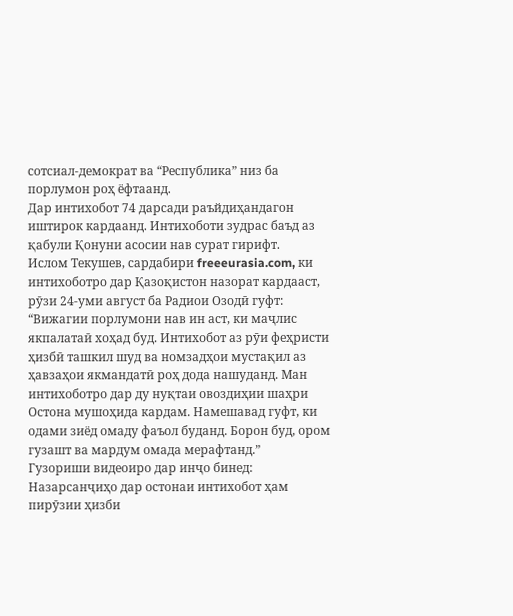сотсиал-демократ ва “Республика” низ ба порлумон роҳ ёфтаанд.
Дар интихобот 74 дарсади раъйдиҳандагон иштирок кардаанд. Интихоботи зудрас баъд аз қабули Қонуни асосии нав сурат гирифт.
Ислом Текушев, сардабири freeeurasia.com, ки интихоботро дар Қазоқистон назорат кардааст, рӯзи 24-уми август ба Радиои Озодӣ гуфт: “Вижагии порлумони нав ин аст, ки маҷлис якпалатаӣ хоҳад буд. Интихобот аз рӯи феҳристи ҳизбӣ ташкил шуд ва номзадҳои мустақил аз ҳавзаҳои якмандатӣ роҳ дода нашуданд. Ман интихоботро дар ду нуқтаи овоздиҳии шаҳри Остона мушоҳида кардам. Намешавад гуфт, ки одами зиёд омаду фаъол буданд. Борон буд, ором гузашт ва мардум омада мерафтанд.”
Гузориши видеоиро дар инҷо бинед:
Назарсанҷиҳо дар остонаи интихобот ҳам пирӯзии ҳизби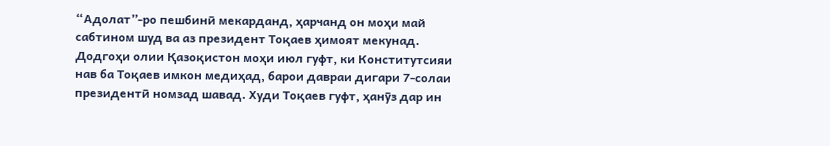“Адолат”-ро пешбинӣ мекарданд, ҳарчанд он моҳи май сабтином шуд ва аз президент Тоқаев ҳимоят мекунад.
Додгоҳи олии Қазоқистон моҳи июл гуфт, ки Конститутсияи нав ба Тоқаев имкон медиҳад, барои давраи дигари 7-солаи президентӣ номзад шавад. Худи Тоқаев гуфт, ҳанӯз дар ин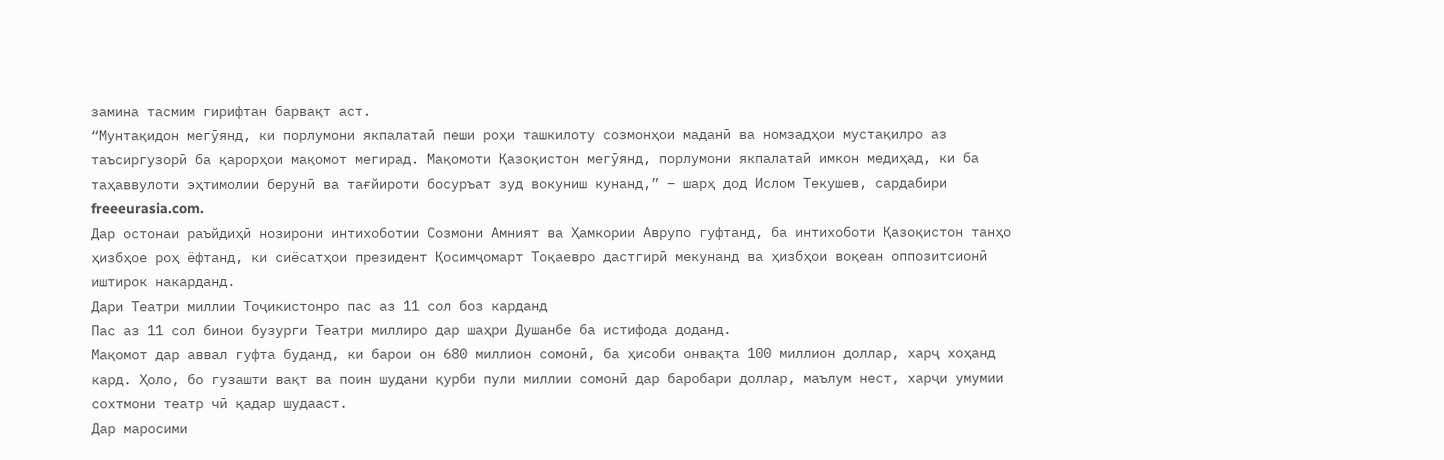замина тасмим гирифтан барвақт аст.
“Мунтақидон мегӯянд, ки порлумони якпалатаӣ пеши роҳи ташкилоту созмонҳои маданӣ ва номзадҳои мустақилро аз таъсиргузорӣ ба қарорҳои мақомот мегирад. Мақомоти Қазоқистон мегӯянд, порлумони якпалатаӣ имкон медиҳад, ки ба таҳаввулоти эҳтимолии берунӣ ва тағйироти босуръат зуд вокуниш кунанд,” – шарҳ дод Ислом Текушев, сардабири freeeurasia.com.
Дар остонаи раъйдиҳӣ нозирони интихоботии Созмони Амният ва Ҳамкории Аврупо гуфтанд, ба интихоботи Қазоқистон танҳо ҳизбҳое роҳ ёфтанд, ки сиёсатҳои президент Қосимҷомарт Тоқаевро дастгирӣ мекунанд ва ҳизбҳои воқеан оппозитсионӣ иштирок накарданд.
Дари Театри миллии Тоҷикистонро пас аз 11 сол боз карданд
Пас аз 11 сол бинои бузурги Театри миллиро дар шаҳри Душанбе ба истифода доданд.
Мақомот дар аввал гуфта буданд, ки барои он 680 миллион сомонӣ, ба ҳисоби онвақта 100 миллион доллар, харҷ хоҳанд кард. Ҳоло, бо гузашти вақт ва поин шудани қурби пули миллии сомонӣ дар баробари доллар, маълум нест, харҷи умумии сохтмони театр чӣ қадар шудааст.
Дар маросими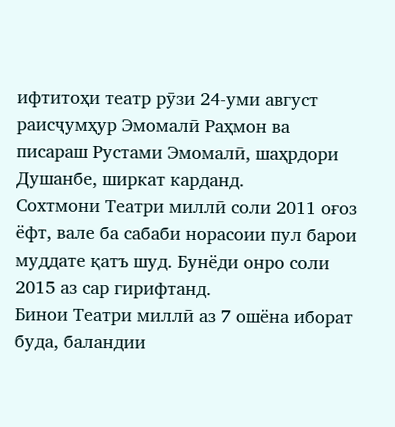ифтитоҳи театр рӯзи 24-уми август раисҷумҳур Эмомалӣ Раҳмон ва писараш Рустами Эмомалӣ, шаҳрдори Душанбе, ширкат карданд.
Сохтмони Театри миллӣ соли 2011 оғоз ёфт, вале ба сабаби норасоии пул барои муддате қатъ шуд. Бунёди онро соли 2015 аз сар гирифтанд.
Бинои Театри миллӣ аз 7 ошёна иборат буда, баландии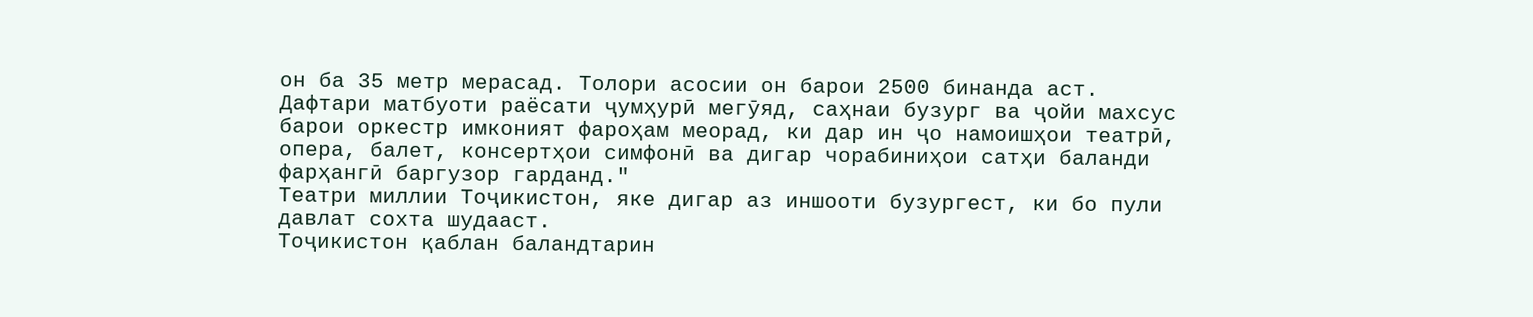он ба 35 метр мерасад. Толори асосии он барои 2500 бинанда аст.
Дафтари матбуоти раёсати ҷумҳурӣ мегӯяд, саҳнаи бузург ва ҷойи махсус барои оркестр имконият фароҳам меорад, ки дар ин ҷо намоишҳои театрӣ, опера, балет, консертҳои симфонӣ ва дигар чорабиниҳои сатҳи баланди фарҳангӣ баргузор гарданд."
Театри миллии Тоҷикистон, яке дигар аз иншооти бузургест, ки бо пули давлат сохта шудааст.
Тоҷикистон қаблан баландтарин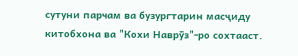сутуни парчам ва бузургтарин масҷиду китобхона ва "Кохи Наврӯз"-ро сохтааст.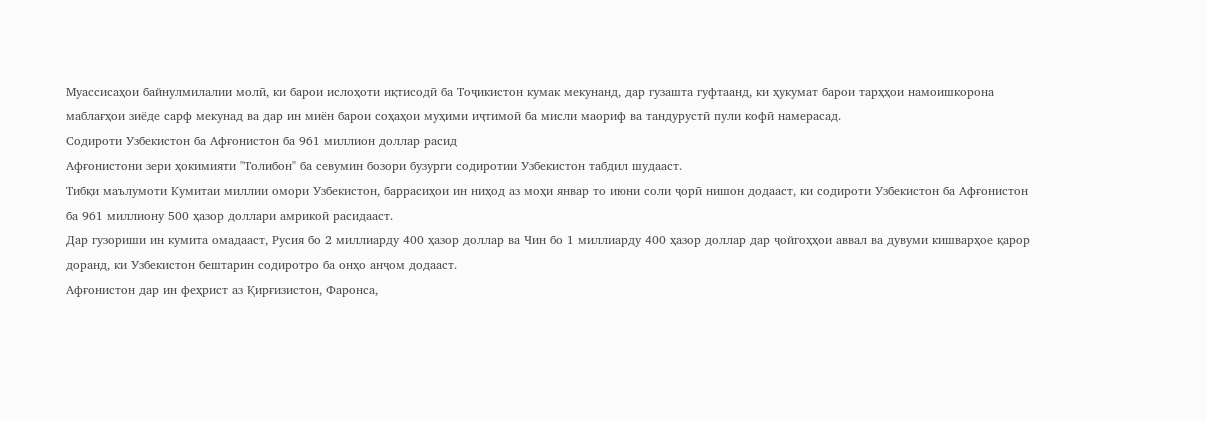Муассисаҳои байнулмилалии молӣ, ки барои ислоҳоти иқтисодӣ ба Тоҷикистон кумак мекунанд, дар гузашта гуфтаанд, ки ҳукумат барои тарҳҳои намоишкорона маблағҳои зиёде сарф мекунад ва дар ин миён барои соҳаҳои муҳими иҷтимоӣ ба мисли маориф ва тандурустӣ пули кофӣ намерасад.
Содироти Узбекистон ба Афғонистон ба 961 миллион доллар расид
Афғонистони зери ҳокимияти "Толибон" ба севумин бозори бузурги содиротии Узбекистон табдил шудааст.
Тибқи маълумоти Кумитаи миллии омори Узбекистон, баррасиҳои ин ниҳод аз моҳи январ то июни соли ҷорӣ нишон додааст, ки содироти Узбекистон ба Афғонистон ба 961 миллиону 500 ҳазор доллари амрикоӣ расидааст.
Дар гузориши ин кумита омадааст, Русия бо 2 миллиарду 400 ҳазор доллар ва Чин бо 1 миллиарду 400 ҳазор доллар дар ҷойгоҳҳои аввал ва дувуми кишварҳое қарор доранд, ки Узбекистон бештарин содиротро ба онҳо анҷом додааст.
Афғонистон дар ин феҳрист аз Қирғизистон, Фаронса,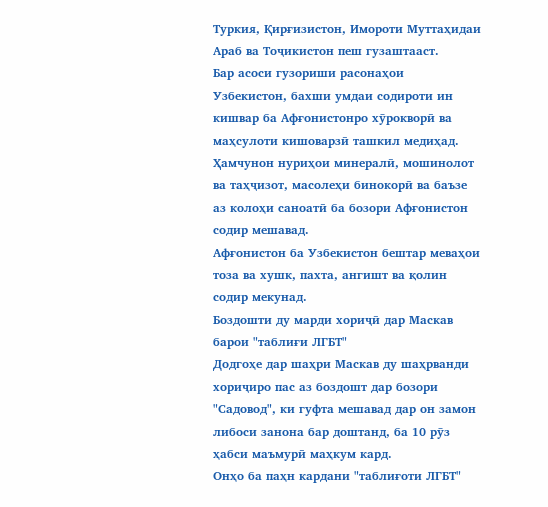Туркия, Қирғизистон, Имороти Муттаҳидаи Араб ва Тоҷикистон пеш гузаштааст.
Бар асоси гузориши расонаҳои Узбекистон, бахши умдаи содироти ин кишвар ба Афғонистонро хӯрокворӣ ва маҳсулоти кишоварзӣ ташкил медиҳад.
Ҳамчунон нуриҳои минералӣ, мошинолот ва таҳҷизот, масолеҳи бинокорӣ ва баъзе аз колоҳи саноатӣ ба бозори Афғонистон содир мешавад.
Афғонистон ба Узбекистон бештар меваҳои тоза ва хушк, пахта, ангишт ва қолин содир мекунад.
Боздошти ду марди хориҷӣ дар Маскав барои "таблиғи ЛГБТ"
Додгоҳе дар шаҳри Маскав ду шаҳрванди хориҷиро пас аз боздошт дар бозори "Садовод", ки гуфта мешавад дар он замон либоси занона бар доштанд, ба 10 рӯз ҳабси маъмурӣ маҳкум кард.
Онҳо ба паҳн кардани "таблиғоти ЛГБТ"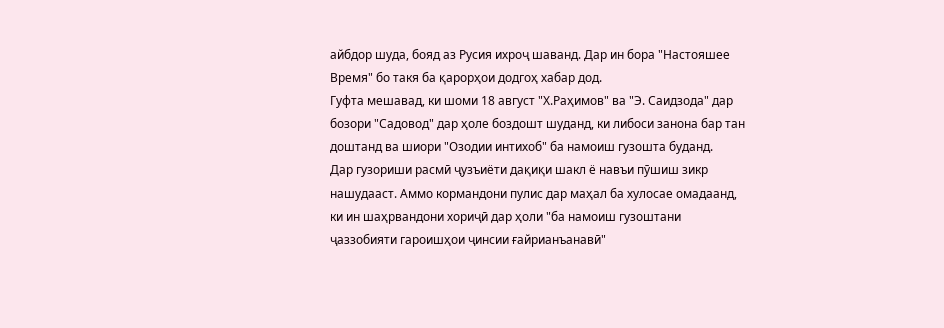айбдор шуда, бояд аз Русия ихроҷ шаванд. Дар ин бора "Настояшее Время" бо такя ба қарорҳои додгоҳ хабар дод.
Гуфта мешавад, ки шоми 18 август "Х.Раҳимов" ва "Э. Саидзода" дар бозори "Садовод" дар ҳоле боздошт шуданд, ки либоси занона бар тан доштанд ва шиори "Озодии интихоб" ба намоиш гузошта буданд.
Дар гузориши расмӣ ҷузъиёти дақиқи шакл ё навъи пӯшиш зикр нашудааст. Аммо кормандони пулис дар маҳал ба хулосае омадаанд, ки ин шаҳрвандони хориҷӣ дар ҳоли "ба намоиш гузоштани ҷаззобияти гароишҳои ҷинсии ғайрианъанавӣ"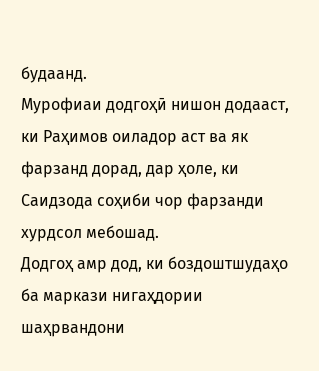будаанд.
Мурофиаи додгоҳӣ нишон додааст, ки Раҳимов оиладор аст ва як фарзанд дорад, дар ҳоле, ки Саидзода соҳиби чор фарзанди хурдсол мебошад.
Додгоҳ амр дод, ки боздоштшудаҳо ба маркази нигаҳдории шаҳрвандони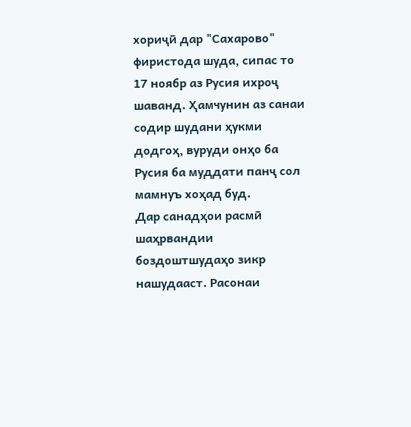хориҷӣ дар "Сахарово" фиристода шуда, сипас то 17 ноябр аз Русия ихроҷ шаванд. Ҳамчунин аз санаи содир шудани ҳукми додгоҳ, вуруди онҳо ба Русия ба муддати панҷ сол мамнуъ хоҳад буд.
Дар санадҳои расмӣ шаҳрвандии боздоштшудаҳо зикр нашудааст. Расонаи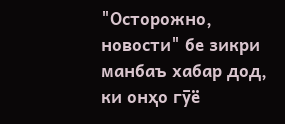"Осторожно, новости" бе зикри манбаъ хабар дод, ки онҳо гӯё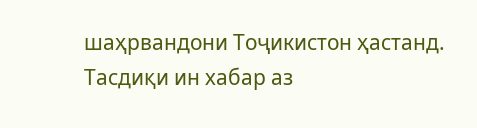шаҳрвандони Тоҷикистон ҳастанд.
Тасдиқи ин хабар аз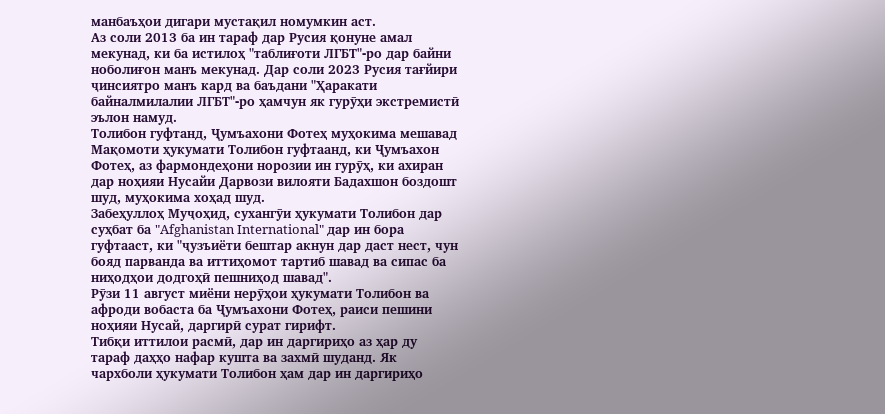манбаъҳои дигари мустақил номумкин аст.
Аз соли 2013 ба ин тараф дар Русия қонуне амал мекунад, ки ба истилоҳ "таблиғоти ЛГБТ"-ро дар байни ноболиғон манъ мекунад. Дар соли 2023 Русия тағйири ҷинсиятро манъ кард ва баъдани "Ҳаракати байналмилалии ЛГБТ"-ро ҳамчун як гурӯҳи экстремистӣ эълон намуд.
Толибон гуфтанд, Ҷумъахони Фотеҳ муҳокима мешавад
Мақомоти ҳукумати Толибон гуфтаанд, ки Ҷумъахон Фотеҳ, аз фармондеҳони норозии ин гурӯҳ, ки ахиран дар ноҳияи Нусайи Дарвози вилояти Бадахшон боздошт шуд, муҳокима хоҳад шуд.
Забеҳуллоҳ Муҷоҳид, сухангӯи ҳукумати Толибон дар суҳбат ба "Afghanistan International" дар ин бора гуфтааст, ки "ҷузъиёти бештар акнун дар даст нест, чун бояд парванда ва иттиҳомот тартиб шавад ва сипас ба ниҳодҳои додгоҳӣ пешниҳод шавад".
Рӯзи 11 август миёни нерӯҳои ҳукумати Толибон ва афроди вобаста ба Ҷумъахони Фотеҳ, раиси пешини ноҳияи Нусай, даргирӣ сурат гирифт.
Тибқи иттилои расмӣ, дар ин даргириҳо аз ҳар ду тараф даҳҳо нафар кушта ва захмӣ шуданд. Як чархболи ҳукумати Толибон ҳам дар ин даргириҳо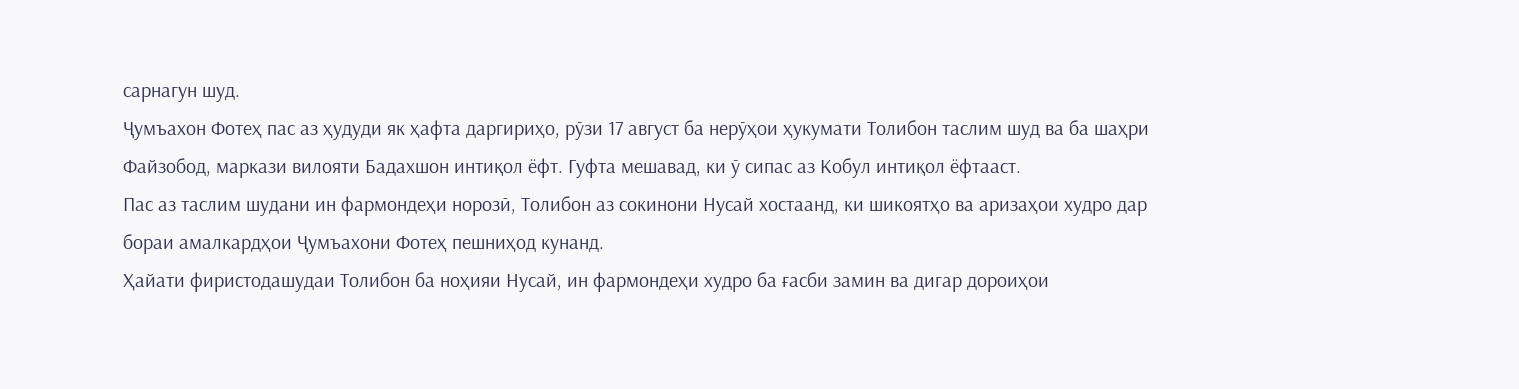сарнагун шуд.
Ҷумъахон Фотеҳ пас аз ҳудуди як ҳафта даргириҳо, рӯзи 17 август ба нерӯҳои ҳукумати Толибон таслим шуд ва ба шаҳри Файзобод, маркази вилояти Бадахшон интиқол ёфт. Гуфта мешавад, ки ӯ сипас аз Кобул интиқол ёфтааст.
Пас аз таслим шудани ин фармондеҳи норозӣ, Толибон аз сокинони Нусай хостаанд, ки шикоятҳо ва аризаҳои худро дар бораи амалкардҳои Ҷумъахони Фотеҳ пешниҳод кунанд.
Ҳайати фиристодашудаи Толибон ба ноҳияи Нусай, ин фармондеҳи худро ба ғасби замин ва дигар дороиҳои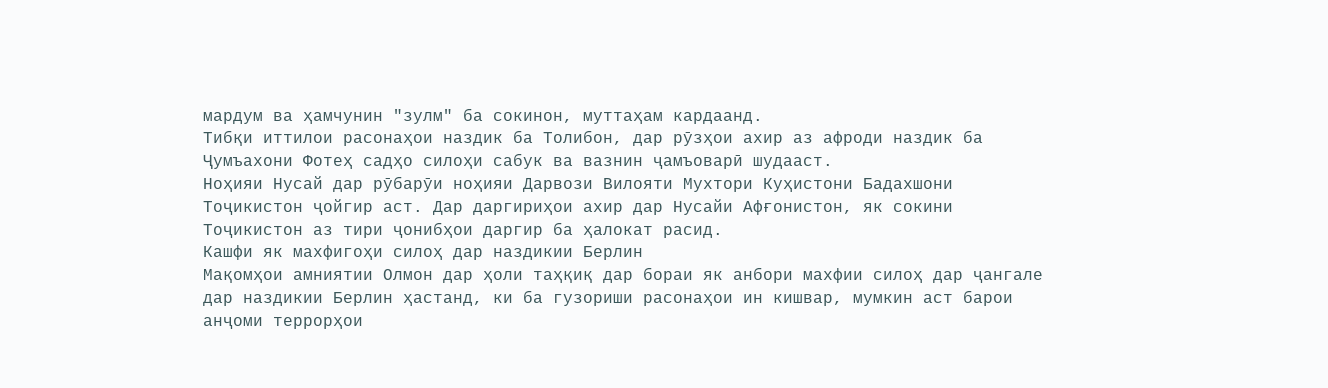мардум ва ҳамчунин "зулм" ба сокинон, муттаҳам кардаанд.
Тибқи иттилои расонаҳои наздик ба Толибон, дар рӯзҳои ахир аз афроди наздик ба Ҷумъахони Фотеҳ садҳо силоҳи сабук ва вазнин ҷамъоварӣ шудааст.
Ноҳияи Нусай дар рӯбарӯи ноҳияи Дарвози Вилояти Мухтори Куҳистони Бадахшони Тоҷикистон ҷойгир аст. Дар даргириҳои ахир дар Нусайи Афғонистон, як сокини Тоҷикистон аз тири ҷонибҳои даргир ба ҳалокат расид.
Кашфи як махфигоҳи силоҳ дар наздикии Берлин
Мақомҳои амниятии Олмон дар ҳоли таҳқиқ дар бораи як анбори махфии силоҳ дар ҷангале дар наздикии Берлин ҳастанд, ки ба гузориши расонаҳои ин кишвар, мумкин аст барои анҷоми террорҳои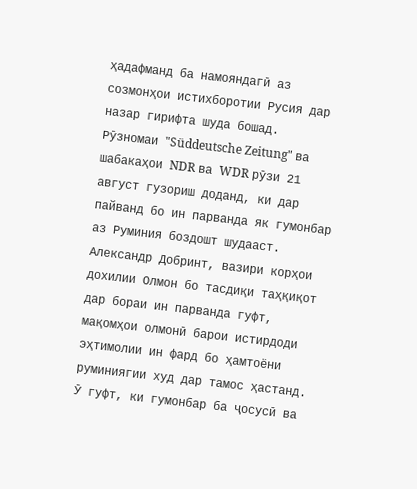ҳадафманд ба намояндагӣ аз созмонҳои истихборотии Русия дар назар гирифта шуда бошад.
Рӯзномаи "Süddeutsche Zeitung" ва шабакаҳои NDR ва WDR рӯзи 21 август гузориш доданд, ки дар пайванд бо ин парванда як гумонбар аз Руминия боздошт шудааст.
Александр Добринт, вазири корҳои дохилии Олмон бо тасдиқи таҳқиқот дар бораи ин парванда гуфт, мақомҳои олмонӣ барои истирдоди эҳтимолии ин фард бо ҳамтоёни руминиягии худ дар тамос ҳастанд.
Ӯ гуфт, ки гумонбар ба ҷосусӣ ва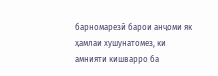барномарезӣ барои анҷоми як ҳамлаи хушунатомез, ки амнияти кишварро ба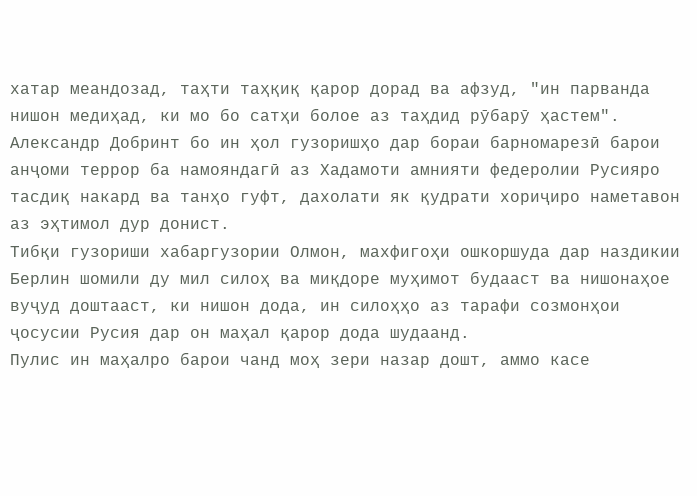хатар меандозад, таҳти таҳқиқ қарор дорад ва афзуд, "ин парванда нишон медиҳад, ки мо бо сатҳи болое аз таҳдид рӯбарӯ ҳастем".
Александр Добринт бо ин ҳол гузоришҳо дар бораи барномарезӣ барои анҷоми террор ба намояндагӣ аз Хадамоти амнияти федеролии Русияро тасдиқ накард ва танҳо гуфт, дахолати як қудрати хориҷиро наметавон аз эҳтимол дур донист.
Тибқи гузориши хабаргузории Олмон, махфигоҳи ошкоршуда дар наздикии Берлин шомили ду мил силоҳ ва миқдоре муҳимот будааст ва нишонаҳое вуҷуд доштааст, ки нишон дода, ин силоҳҳо аз тарафи созмонҳои ҷосусии Русия дар он маҳал қарор дода шудаанд.
Пулис ин маҳалро барои чанд моҳ зери назар дошт, аммо касе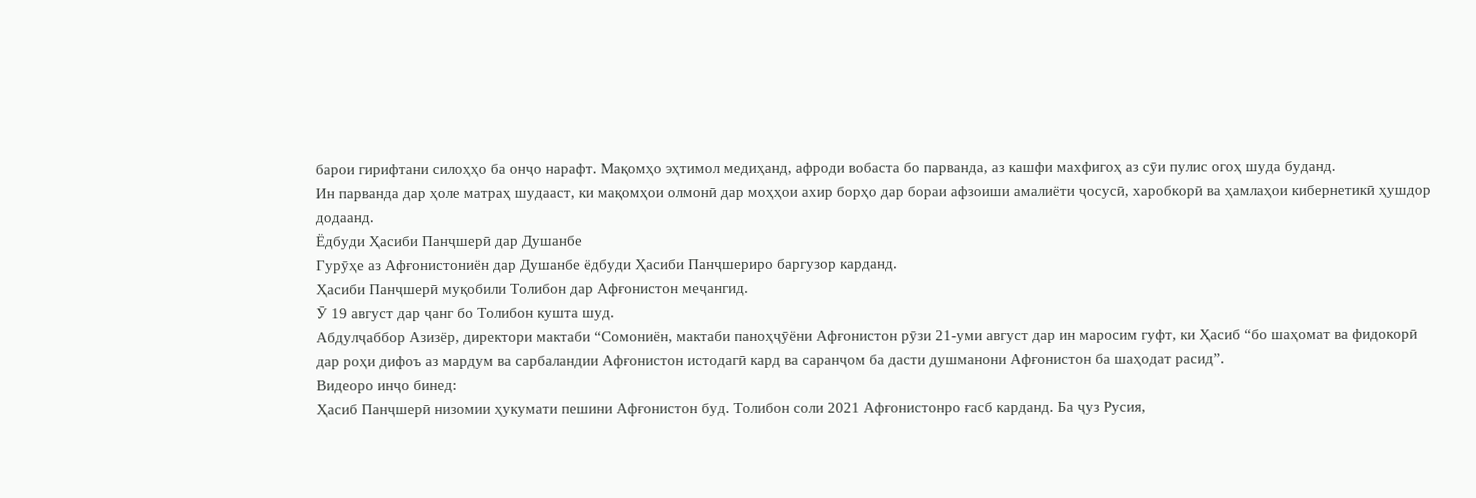барои гирифтани силоҳҳо ба онҷо нарафт. Мақомҳо эҳтимол медиҳанд, афроди вобаста бо парванда, аз кашфи махфигоҳ аз сӯи пулис огоҳ шуда буданд.
Ин парванда дар ҳоле матраҳ шудааст, ки мақомҳои олмонӣ дар моҳҳои ахир борҳо дар бораи афзоиши амалиёти ҷосусӣ, харобкорӣ ва ҳамлаҳои кибернетикӣ ҳушдор додаанд.
Ёдбуди Ҳасиби Панҷшерӣ дар Душанбе
Гурӯҳе аз Афғонистониён дар Душанбе ёдбуди Ҳасиби Панҷшериро баргузор карданд.
Ҳасиби Панҷшерӣ муқобили Толибон дар Афғонистон меҷангид.
Ӯ 19 август дар ҷанг бо Толибон кушта шуд.
Абдулҷаббор Азизёр, директори мактаби “Сомониён, мактаби паноҳҷӯёни Афғонистон рӯзи 21-уми август дар ин маросим гуфт, ки Ҳасиб “бо шаҳомат ва фидокорӣ дар роҳи дифоъ аз мардум ва сарбаландии Афғонистон истодагӣ кард ва саранҷом ба дасти душманони Афғонистон ба шаҳодат расид”.
Видеоро инҷо бинед:
Ҳасиб Панҷшерӣ низомии ҳукумати пешини Афғонистон буд. Толибон соли 2021 Афғонистонро ғасб карданд. Ба ҷуз Русия,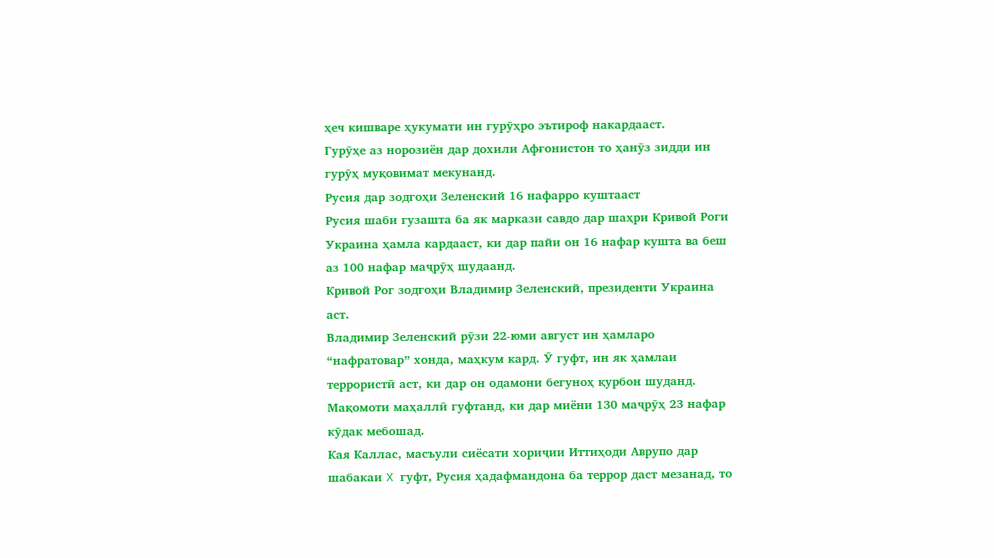ҳеч кишваре ҳукумати ин гурӯҳро эътироф накардааст.
Гурӯҳе аз норозиён дар дохили Афғонистон то ҳанӯз зидди ин гурӯҳ муқовимат мекунанд.
Русия дар зодгоҳи Зеленский 16 нафарро куштааст
Русия шаби гузашта ба як маркази савдо дар шаҳри Кривой Роги Украина ҳамла кардааст, ки дар пайи он 16 нафар кушта ва беш аз 100 нафар маҷрӯҳ шудаанд.
Кривой Рог зодгоҳи Владимир Зеленский, президенти Украина аст.
Владимир Зеленский рӯзи 22-юми август ин ҳамларо “нафратовар” хонда, маҳкум кард. Ӯ гуфт, ин як ҳамлаи террористӣ аст, ки дар он одамони бегуноҳ қурбон шуданд.
Мақомоти маҳаллӣ гуфтанд, ки дар миёни 130 маҷрӯҳ 23 нафар кӯдак мебошад.
Кая Каллас, масъули сиёсати хориҷии Иттиҳоди Аврупо дар шабакаи X гуфт, Русия ҳадафмандона ба террор даст мезанад, то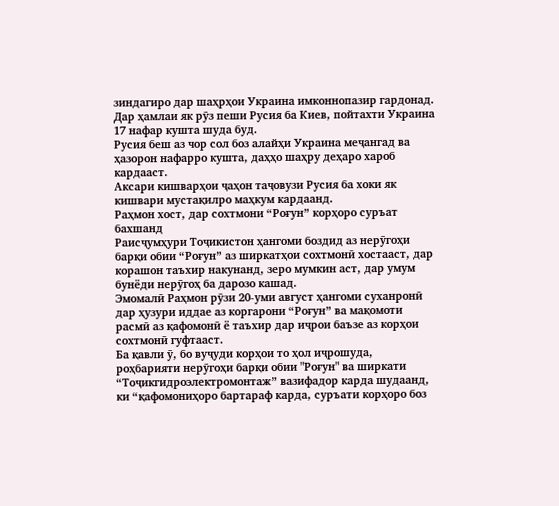зиндагиро дар шаҳрҳои Украина имконнопазир гардонад.
Дар ҳамлаи як рӯз пеши Русия ба Киев, пойтахти Украина 17 нафар кушта шуда буд.
Русия беш аз чор сол боз алайҳи Украина меҷангад ва ҳазорон нафарро кушта, даҳҳо шаҳру деҳаро хароб кардааст.
Аксари кишварҳои ҷаҳон таҷовузи Русия ба хоки як кишвари мустақилро маҳкум кардаанд.
Раҳмон хост, дар сохтмони “Роғун” корҳоро суръат бахшанд
Раисҷумҳури Тоҷикистон ҳангоми боздид аз нерӯгоҳи барқи обии “Роғун” аз ширкатҳои сохтмонӣ хостааст, дар корашон таъхир накунанд, зеро мумкин аст, дар умум бунёди нерӯгоҳ ба дарозо кашад.
Эмомалӣ Раҳмон рӯзи 20-уми август ҳангоми суханронӣ дар ҳузури иддае аз коргарони “Роғун” ва мақомоти расмӣ аз қафомонӣ ё таъхир дар иҷрои баъзе аз корҳои сохтмонӣ гуфтааст.
Ба қавли ӯ, бо вуҷуди корҳои то ҳол иҷрошуда, роҳбарияти нерӯгоҳи барқи обии "Роғун" ва ширкати “Тоҷикгидроэлектромонтаж” вазифадор карда шудаанд, ки “қафомониҳоро бартараф карда, суръати корҳоро боз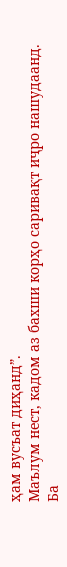ҳам вусъат диҳанд”.
Маълум нест, кадом аз бахши корҳо саривақт иҷро нашудаанд.
Ба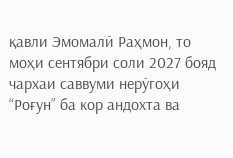қавли Эмомалӣ Раҳмон, то моҳи сентябри соли 2027 бояд чархаи саввуми нерӯгоҳи “Роғун” ба кор андохта ва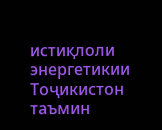истиқлоли энергетикии Тоҷикистон таъмин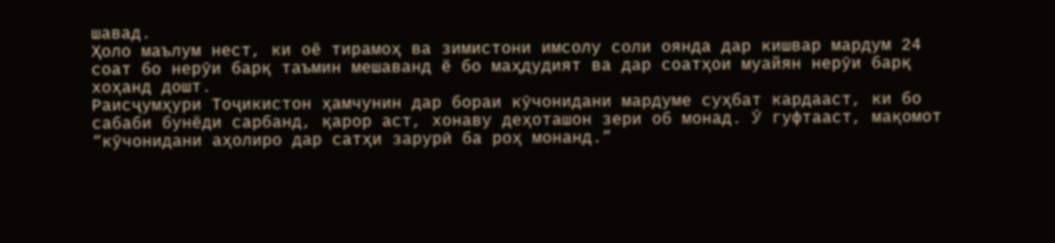шавад.
Ҳоло маълум нест, ки оё тирамоҳ ва зимистони имсолу соли оянда дар кишвар мардум 24 соат бо нерӯи барқ таъмин мешаванд ё бо маҳдудият ва дар соатҳои муайян нерӯи барқ хоҳанд дошт.
Раисҷумҳури Тоҷикистон ҳамчунин дар бораи кӯчонидани мардуме суҳбат кардааст, ки бо сабаби бунёди сарбанд, қарор аст, хонаву деҳоташон зери об монад. Ӯ гуфтааст, мақомот “кӯчонидани аҳолиро дар сатҳи зарурӣ ба роҳ монанд.”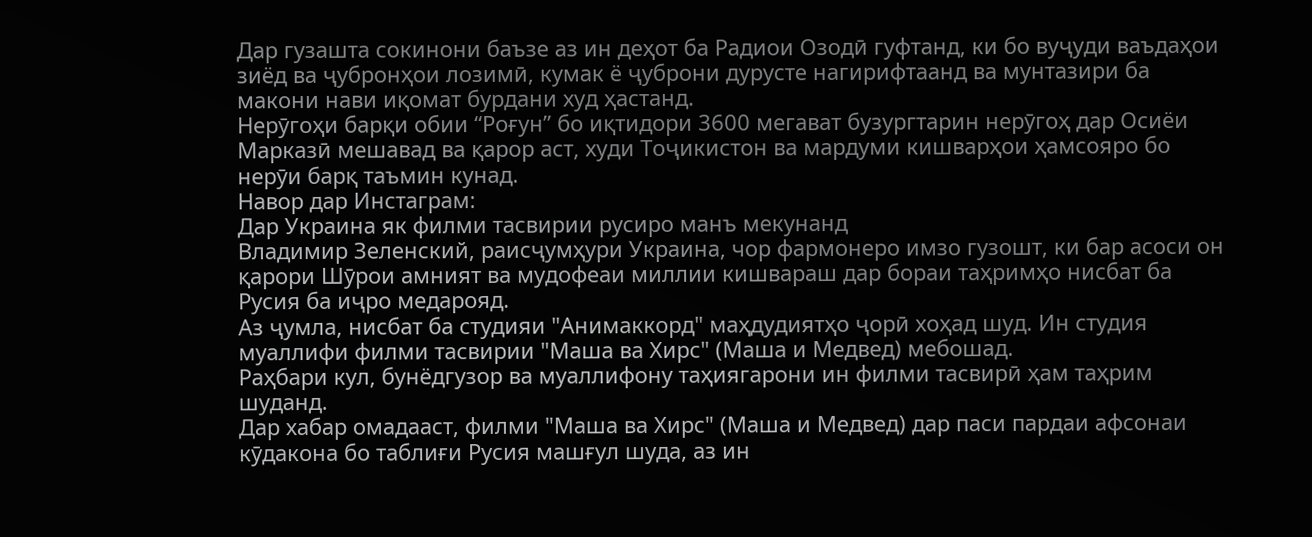Дар гузашта сокинони баъзе аз ин деҳот ба Радиои Озодӣ гуфтанд, ки бо вуҷуди ваъдаҳои зиёд ва ҷубронҳои лозимӣ, кумак ё ҷуброни дурусте нагирифтаанд ва мунтазири ба макони нави иқомат бурдани худ ҳастанд.
Нерӯгоҳи барқи обии “Роғун” бо иқтидори 3600 мегават бузургтарин нерӯгоҳ дар Осиёи Марказӣ мешавад ва қарор аст, худи Тоҷикистон ва мардуми кишварҳои ҳамсояро бо нерӯи барқ таъмин кунад.
Навор дар Инстаграм:
Дар Украина як филми тасвирии русиро манъ мекунанд
Владимир Зеленский, раисҷумҳури Украина, чор фармонеро имзо гузошт, ки бар асоси он қарори Шӯрои амният ва мудофеаи миллии кишвараш дар бораи таҳримҳо нисбат ба Русия ба иҷро медарояд.
Аз ҷумла, нисбат ба студияи "Анимаккорд" маҳдудиятҳо ҷорӣ хоҳад шуд. Ин студия муаллифи филми тасвирии "Маша ва Хирс" (Маша и Медвед) мебошад.
Раҳбари кул, бунёдгузор ва муаллифону таҳиягарони ин филми тасвирӣ ҳам таҳрим шуданд.
Дар хабар омадааст, филми "Маша ва Хирс" (Маша и Медвед) дар паси пардаи афсонаи кӯдакона бо таблиғи Русия машғул шуда, аз ин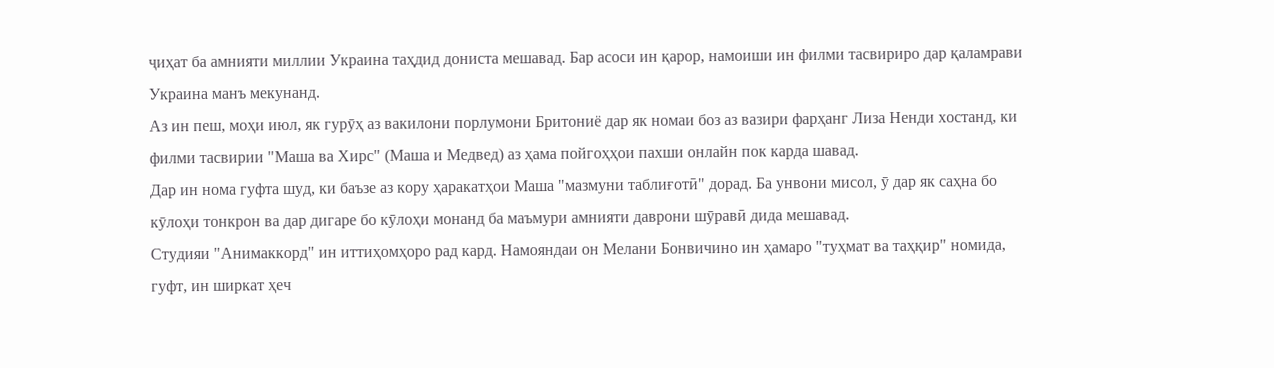ҷиҳат ба амнияти миллии Украина таҳдид дониста мешавад. Бар асоси ин қарор, намоиши ин филми тасвириро дар қаламрави Украина манъ мекунанд.
Аз ин пеш, моҳи июл, як гурӯҳ аз вакилони порлумони Бритониё дар як номаи боз аз вазири фарҳанг Лиза Ненди хостанд, ки филми тасвирии "Маша ва Хирс" (Маша и Медвед) аз ҳама пойгоҳҳои пахши онлайн пок карда шавад.
Дар ин нома гуфта шуд, ки баъзе аз кору ҳаракатҳои Маша "мазмуни таблиғотӣ" дорад. Ба унвони мисол, ӯ дар як саҳна бо кӯлоҳи тонкрон ва дар дигаре бо кӯлоҳи монанд ба маъмури амнияти даврони шӯравӣ дида мешавад.
Студияи "Анимаккорд" ин иттиҳомҳоро рад кард. Намояндаи он Мелани Бонвичино ин ҳамаро "туҳмат ва таҳқир" номида, гуфт, ин ширкат ҳеч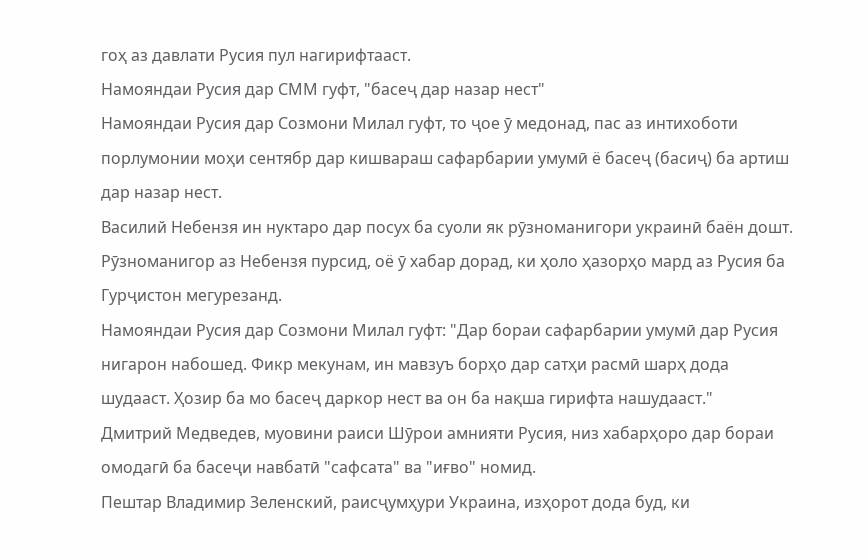гоҳ аз давлати Русия пул нагирифтааст.
Намояндаи Русия дар СММ гуфт, "басеҷ дар назар нест"
Намояндаи Русия дар Созмони Милал гуфт, то ҷое ӯ медонад, пас аз интихоботи порлумонии моҳи сентябр дар кишвараш сафарбарии умумӣ ё басеҷ (басиҷ) ба артиш дар назар нест.
Василий Небензя ин нуктаро дар посух ба суоли як рӯзноманигори украинӣ баён дошт.
Рӯзноманигор аз Небензя пурсид, оё ӯ хабар дорад, ки ҳоло ҳазорҳо мард аз Русия ба Гурҷистон мегурезанд.
Намояндаи Русия дар Созмони Милал гуфт: "Дар бораи сафарбарии умумӣ дар Русия нигарон набошед. Фикр мекунам, ин мавзуъ борҳо дар сатҳи расмӣ шарҳ дода шудааст. Ҳозир ба мо басеҷ даркор нест ва он ба нақша гирифта нашудааст."
Дмитрий Медведев, муовини раиси Шӯрои амнияти Русия, низ хабарҳоро дар бораи омодагӣ ба басеҷи навбатӣ "сафсата" ва "иғво" номид.
Пештар Владимир Зеленский, раисҷумҳури Украина, изҳорот дода буд, ки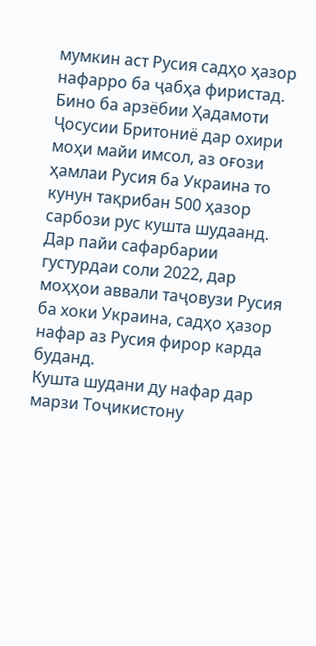мумкин аст Русия садҳо ҳазор нафарро ба ҷабҳа фиристад.
Бино ба арзёбии Ҳадамоти Ҷосусии Бритониё дар охири моҳи майи имсол, аз оғози ҳамлаи Русия ба Украина то кунун тақрибан 500 ҳазор сарбози рус кушта шудаанд.
Дар пайи сафарбарии густурдаи соли 2022, дар моҳҳои аввали таҷовузи Русия ба хоки Украина, садҳо ҳазор нафар аз Русия фирор карда буданд.
Кушта шудани ду нафар дар марзи Тоҷикистону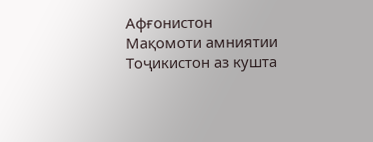Афғонистон
Мақомоти амниятии Тоҷикистон аз кушта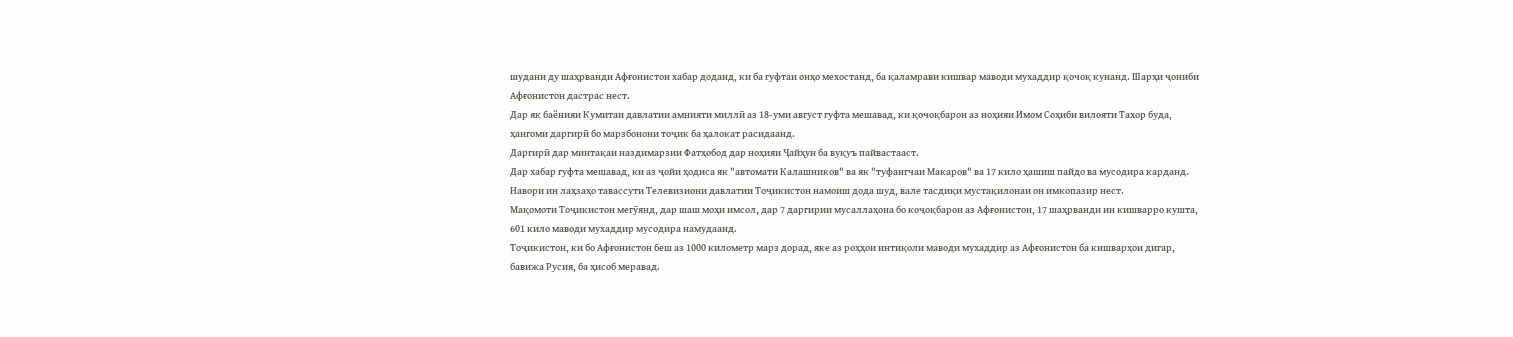шудани ду шаҳрванди Афғонистон хабар доданд, ки ба гуфтаи онҳо мехостанд, ба қаламрави кишвар маводи мухаддир қочоқ кунанд. Шарҳи ҷониби Афғонистон дастрас нест.
Дар як баёнияи Кумитаи давлатии амнияти миллӣ аз 18-уми август гуфта мешавад, ки қочоқбарон аз ноҳияи Имом Соҳиби вилояти Тахор буда, ҳангоми даргирӣ бо марзбонони тоҷик ба ҳалокат расидаанд.
Даргирӣ дар минтақаи наздимарзии Фатҳобод дар ноҳияи Ҷайҳун ба вуқуъ пайвастааст.
Дар хабар гуфта мешавад, ки аз ҷойи ҳодиса як "автомати Калашников" ва як "туфангчаи Макаров" ва 17 кило ҳашиш пайдо ва мусодира карданд.
Навори ин лаҳзаҳо тавассути Телевизиони давлатии Тоҷикистон намоиш дода шуд, вале тасдиқи мустақилонаи он имкопазир нест.
Мақомоти Тоҷикистон мегӯянд, дар шаш моҳи имсол, дар 7 даргирии мусаллаҳона бо коҷоқбарон аз Афғонистон, 17 шаҳрванди ин кишварро кушта, 601 кило маводи мухаддир мусодира намудаанд.
Тоҷикистон, ки бо Афғонистон беш аз 1000 километр марз дорад, яке аз роҳҳои интиқоли маводи мухаддир аз Афғонистон ба кишварҳои дигар, бавижа Русия, ба ҳисоб меравад.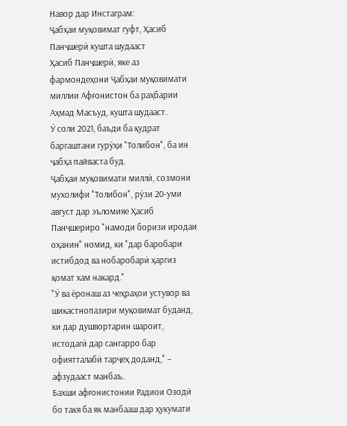Навор дар Инстаграм:
Ҷабҳаи муқовимат гуфт, Ҳасиб Панҷшерӣ кушта шудааст
Ҳасиб Панҷшерӣ, яке аз фармондеҳони Ҷабҳаи муқовимати миллии Афғонистон ба раҳбарии Аҳмад Масъуд, кушта шудааст.
Ӯ соли 2021, баъди ба қудрат баргаштани гурӯҳи "Толибон", ба ин ҷабҳа пайваста буд.
Ҷабҳаи муқовимати миллӣ, созмони мухолифи "Толибон", рӯзи 20-уми август дар эъломияе Ҳасиб Панҷшериро "намоди боризи иродаи оҳанин" номид, ки "дар баробари истибдод ва нобаробарӣ ҳаргиз қомат хам накард."
"Ӯ ва ёронаш аз чеҳраҳои устувор ва шикастнопазири муқовимат буданд, ки дар душвортарин шароит, истодагӣ дар сангарро бар офиятталабӣ тарҷеҳ доданд," – афзудааст манбаъ.
Бахши афғонистонии Радиои Озодӣ бо такя ба як манбааш дар ҳукумати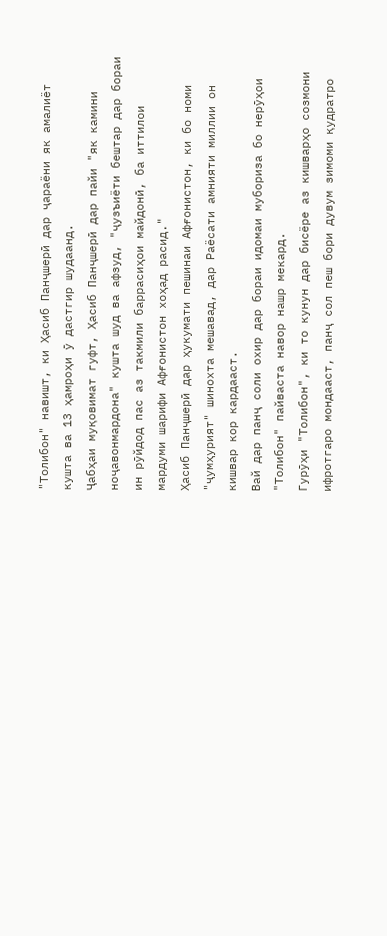"Толибон" навишт, ки Ҳасиб Панҷшерӣ дар ҷараёни як амалиёт кушта ва 13 ҳамроҳи ӯ дастгир шудаанд.
Ҷабҳаи муқовимат гуфт, Ҳасиб Панҷшерӣ дар пайи "як камини ноҷавонмардона" кушта шуд ва афзуд, "ҷузъиёти бештар дар бораи ин рӯйдод пас аз такмили баррасиҳои майдонӣ, ба иттилои мардуми шарифи Афғонистон хоҳад расид."
Ҳасиб Панҷшерӣ дар ҳукумати пешинаи Афғонистон, ки бо номи "ҷумҳурият" шинохта мешавад, дар Раёсати амнияти миллии он кишвар кор кардааст.
Вай дар панҷ соли охир дар бораи идомаи мубориза бо нерӯҳои "Толибон" пайваста навор нашр мекард.
Гурӯҳи "Толибон", ки то кунун дар бисёре аз кишварҳо созмони ифротгаро мондааст, панҷ сол пеш бори дувум зимоми қудратро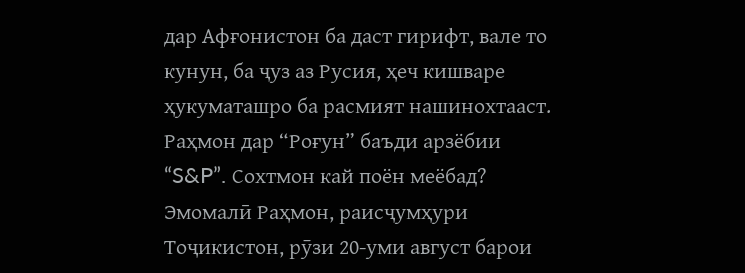дар Афғонистон ба даст гирифт, вале то кунун, ба ҷуз аз Русия, ҳеч кишваре ҳукуматашро ба расмият нашинохтааст.
Раҳмон дар “Роғун” баъди арзёбии “S&P”. Сохтмон кай поён меёбад?
Эмомалӣ Раҳмон, раисҷумҳури Тоҷикистон, рӯзи 20-уми август барои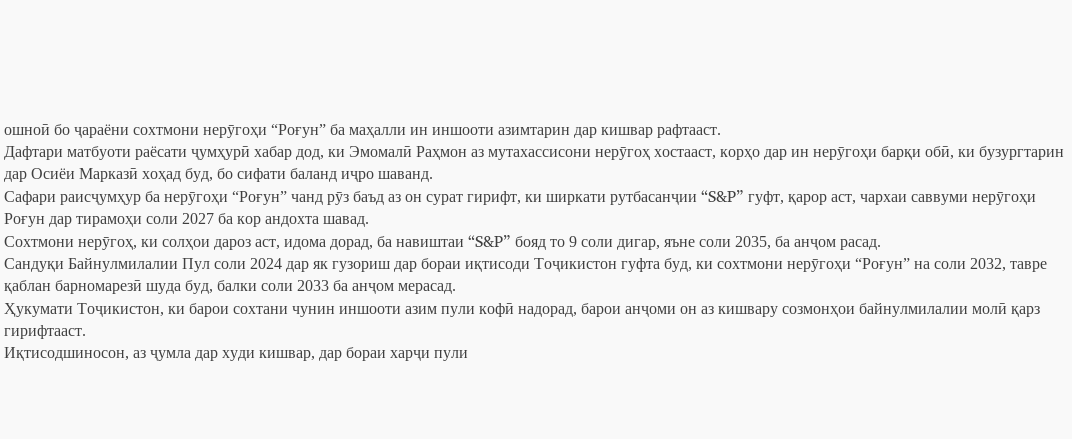ошноӣ бо ҷараёни сохтмони нерӯгоҳи “Роғун” ба маҳалли ин иншооти азимтарин дар кишвар рафтааст.
Дафтари матбуоти раёсати ҷумҳурӣ хабар дод, ки Эмомалӣ Раҳмон аз мутахассисони нерӯгоҳ хостааст, корҳо дар ин нерӯгоҳи барқи обӣ, ки бузургтарин дар Осиёи Марказӣ хоҳад буд, бо сифати баланд иҷро шаванд.
Сафари раисҷумҳур ба нерӯгоҳи “Роғун” чанд рӯз баъд аз он сурат гирифт, ки ширкати рутбасанҷии “S&P” гуфт, қарор аст, чархаи саввуми нерӯгоҳи Роғун дар тирамоҳи соли 2027 ба кор андохта шавад.
Сохтмони нерӯгоҳ, ки солҳои дароз аст, идома дорад, ба навиштаи “S&P” бояд то 9 соли дигар, яъне соли 2035, ба анҷом расад.
Сандуқи Байнулмилалии Пул соли 2024 дар як гузориш дар бораи иқтисоди Тоҷикистон гуфта буд, ки сохтмони нерӯгоҳи “Роғун” на соли 2032, тавре қаблан барномарезӣ шуда буд, балки соли 2033 ба анҷом мерасад.
Ҳукумати Тоҷикистон, ки барои сохтани чунин иншооти азим пули кофӣ надорад, барои анҷоми он аз кишвару созмонҳои байнулмилалии молӣ қарз гирифтааст.
Иқтисодшиносон, аз ҷумла дар худи кишвар, дар бораи харҷи пули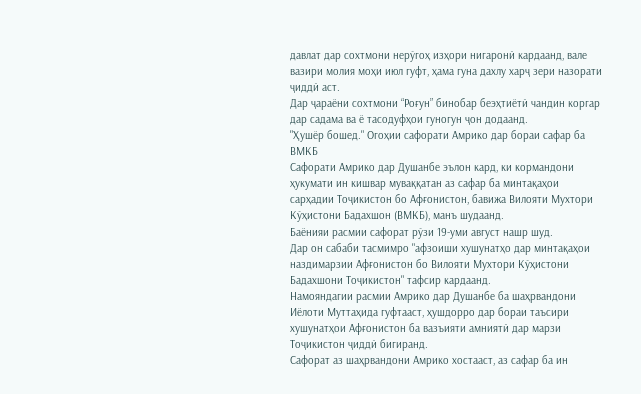давлат дар сохтмони нерӯгоҳ изҳори нигаронӣ кардаанд, вале вазири молия моҳи июл гуфт, ҳама гуна дахлу харҷ зери назорати ҷиддӣ аст.
Дар ҷараёни сохтмони “Роғун” бинобар беэҳтиётӣ чандин коргар дар садама ва ё тасодуфҳои гуногун ҷон додаанд.
"Ҳушёр бошед." Огоҳии сафорати Амрико дар бораи сафар ба ВМКБ
Сафорати Амрико дар Душанбе эълон кард, ки кормандони ҳукумати ин кишвар муваққатан аз сафар ба минтақаҳои сарҳадии Тоҷикистон бо Афғонистон, бавижа Вилояти Мухтори Кӯҳистони Бадахшон (ВМКБ), манъ шудаанд.
Баёнияи расмии сафорат рӯзи 19-уми август нашр шуд.
Дар он сабаби тасмимро "афзоиши хушунатҳо дар минтақаҳои наздимарзии Афғонистон бо Вилояти Мухтори Кӯҳистони Бадахшони Тоҷикистон" тафсир кардаанд.
Намояндагии расмии Амрико дар Душанбе ба шаҳрвандони Иёлоти Муттаҳида гуфтааст, ҳушдорро дар бораи таъсири хушунатҳои Афғонистон ба вазъияти амниятӣ дар марзи Тоҷикистон ҷиддӣ бигиранд.
Сафорат аз шаҳрвандони Амрико хостааст, аз сафар ба ин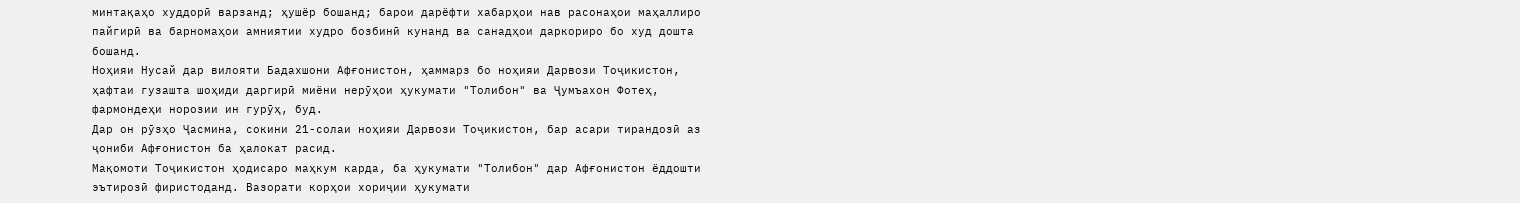минтақаҳо худдорӣ варзанд; ҳушёр бошанд; барои дарёфти хабарҳои нав расонаҳои маҳаллиро пайгирӣ ва барномаҳои амниятии худро бозбинӣ кунанд ва санадҳои даркориро бо худ дошта бошанд.
Ноҳияи Нусай дар вилояти Бадахшони Афғонистон, ҳаммарз бо ноҳияи Дарвози Тоҷикистон, ҳафтаи гузашта шоҳиди даргирӣ миёни нерӯҳои ҳукумати "Толибон" ва Ҷумъахон Фотеҳ, фармондеҳи норозии ин гурӯҳ, буд.
Дар он рӯзҳо Ҷасмина, сокини 21-солаи ноҳияи Дарвози Тоҷикистон, бар асари тирандозӣ аз ҷониби Афғонистон ба ҳалокат расид.
Мақомоти Тоҷикистон ҳодисаро маҳкум карда, ба ҳукумати "Толибон" дар Афғонистон ёддошти эътирозӣ фиристоданд. Вазорати корҳои хориҷии ҳукумати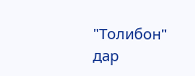"Толибон" дар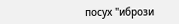посух "ибрози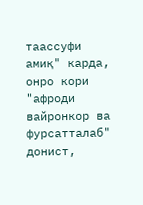таассуфи амиқ" карда, онро кори "афроди вайронкор ва фурсатталаб" донист,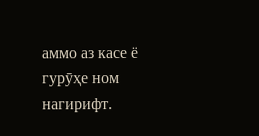аммо аз касе ё гурӯҳе ном нагирифт.